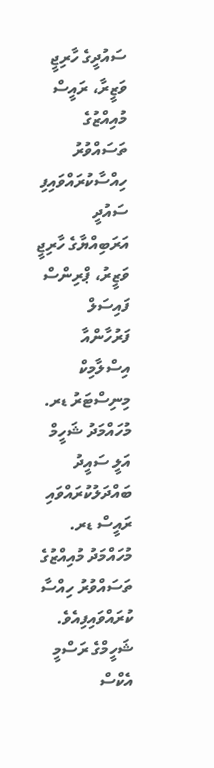ސައުދީގެ ހާރިޖީ ވަޒީރާ، ރައީސް މުއިއްޒުގެ ތަސައްވުރު ހިއްސާކުރައްވައިފި
ސައުދީ އަރަބިއްޔާގެ ހާރިޖީ ވަޒީރު، ޕްރިންސް ފައިސަލް ފަރުހާންއާ އިސްލާމިކް މިނިސްޓަރު ޑރ. މުހައްމަދު ޝަހީމް އަލީ ސައީދު ބައްދަލުކުރައްވައި ރައީސް ޑރ. މުހައްމަދު މުއިއްޒުގެ ތަސައްވުރު ހިއްސާ ކުރައްވައިފިއެވެ.
ޝަހީމްގެ ރަސްމީ އެކްސް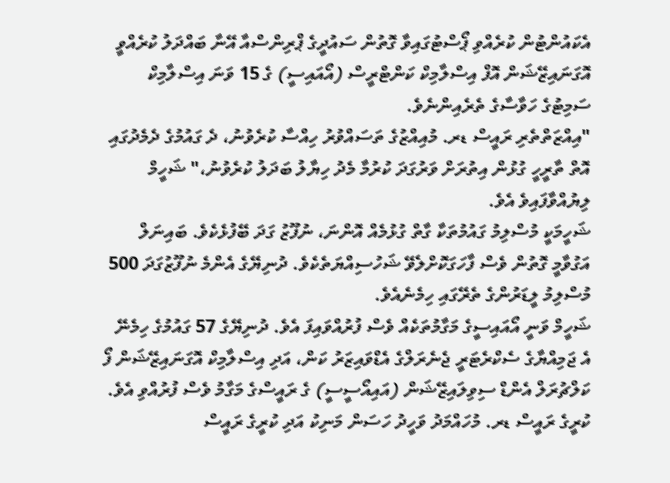އެކައުންޓުން ކުރެއްވި ޕޯސްޓުގައިވާ ގޮތުން ސައުދީގެ ޕްރިންސްއާ އޭނާ ބައްދަލު ކުރެއްވީ އޮގަނައިޒޭޝަން އޮފް އިސްލާމިކް ކަންޓްރީސް (އޯއައިސީ) ގެ 15 ވަނަ އިސްލާމިކް ސަމިޓުގެ ހަވާސާގެ ތެރެއިންނެވެ.
"އިއްޒަތްތެރި ރައީސް ޑރ. މުއިއްޒުގެ ތަސައްވުރު ހިއްސާ ކުރެވުނު، ދެ ގައުމުގެ ދެމެދުގައި އޮތް ތާރީހީ ގުޅުން އިތުރަށް ވަރުގަދަ ކުރުމާ މެދު ހިޔާލު ބަދަލު ކުރެވުނު،" ޝަހީމް ލިޔުއްވާފައިވެ އެވެ.
ޝަހީމަކީ މުސްލިމު ގައުމުތަކާ ގާތް ގުޅުމެއް އޮންނަ، ނުފޫޒު ގަދަ ބޭފުޅެކެވެ. ބައިނަލް އަގުވާމީ ގޮތުން ވެސް ފާހަގަކޮށްލެވޭ ޝަހުސިއްޔަތެކެވެ. ދުނިޔޭގެ އެންމެ ނުފޫޒުގަދަ 500 މުސްލިމު ލީޑަރުންގެ ތެރޭގައި ހިމެނެއެވެ.
ޝަހީމް ވަނީ އޯއައިސީގެ މަގާމުތަކެއް ވެސް ފުރުއްވައިފަ އެވެ. ދުނިޔޭގެ 57 ގައުމުގެ ހިމެނޭ އެ ޖަމިއްޔާގެ ސެކްރެޓަރީ ޖެނެރަލްގެ އެޑްވައިޒަރު ކަން، އަދި އިސްލާމިކް އޮގަނައިޒޭޝަން ފޯ ކަލްޗުރަލް އެންޑް ސިވިލައިޒޭޝަން (އައިއޯސީސީ) ގެ ރައީސްގެ މަގާމު ވެސް ފުރުއްވި އެވެ.
ކުރީގެ ރައީސް ޑރ. މުހައްމަދު ވަހީދު ހަސަން މަނިކު އަދި ކުރީގެ ރައީސް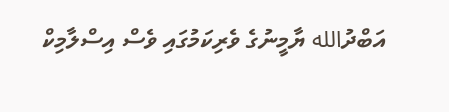އަބްދުالله ޔާމީނުގެ ވެރިކަމުގައި ވެސް އިސްލާމިކް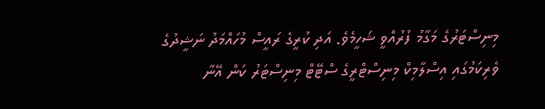މިނިސްޓަރުގެ މަގާމު ފުރުއްވީ ޝަހީމެވެ. އަދި ކުރީގެ ރައީސް މުހައްމަދު ނަޝީދުގެ ވެރިކަމުގައި އިސްލާމިކް މިނިސްޓްރީގެ ސްޓޭޓް މިނިސްޓަރު ކަން އޭނާ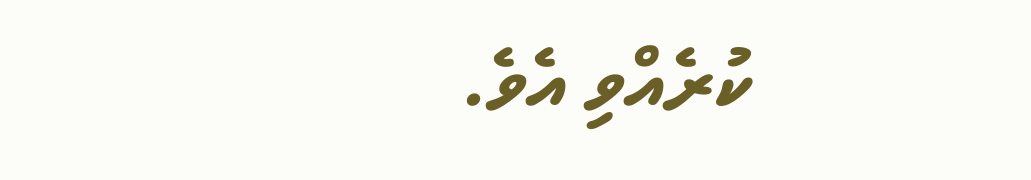ކުރެއްވި އެވެ.